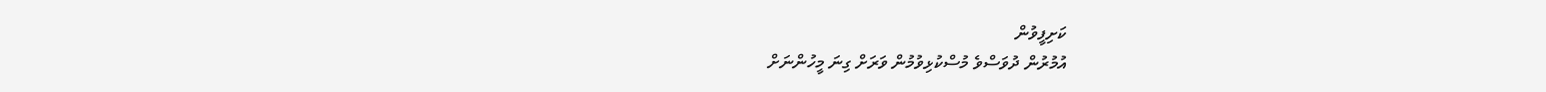ކަށިފީވުން
އުމުރުން ދުވަސްވެ މުސްކުޅިވުމުން ވަރަށް ގިނަ މީހުންނަށް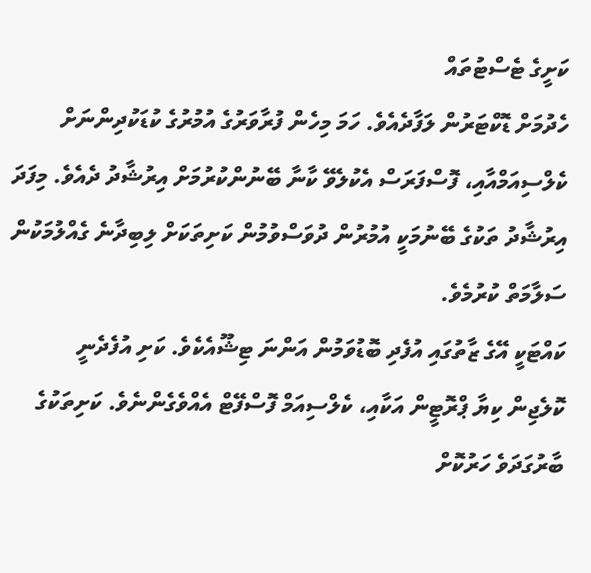ކަށީގެ ޓެސްޓުތައް
ހެދުމަށް ޑޮކްޓަރުން ލަފާދެއެވެ. ހަމަ މިހެން ފުރާވަރުގެ އުމުރުގެ ކުޑަކުދިންނަށް
ކެލްސިއަމްއާއި، ފޮސްފަރަސް އެކުލެވޭ ކާނާ ބޭނުންކުރުމަށް އިރުޝާދު ދެއެވެ. މިފަދަ
އިރުޝާދު ތަކުގެ ބޭނުމަކީ އުމުރުން ދުވަސްވުމުން ކަށިތަކަށް ލިބިދާނެ ގެއްލުމަކުން
ސަލާމަތް ކުރުމެވެ.
ކައްޓަކީ އޭގެ ޒާތުގައި އުފެދި ބޮޑުވަމުން އަންނަ ޓިޝޫއެކެވެ. ކަށި އުފެދެނީ
ކޮލެޖިން ކިޔާ ޕްރޮޓީން އަކާއި، ކެލްސިއަމް ފޮސްފޭޓް އެއްވެގެންނެވެ. ކަށިތަކުގެ
ބާރުގަދަވެ ހަރުކޮށް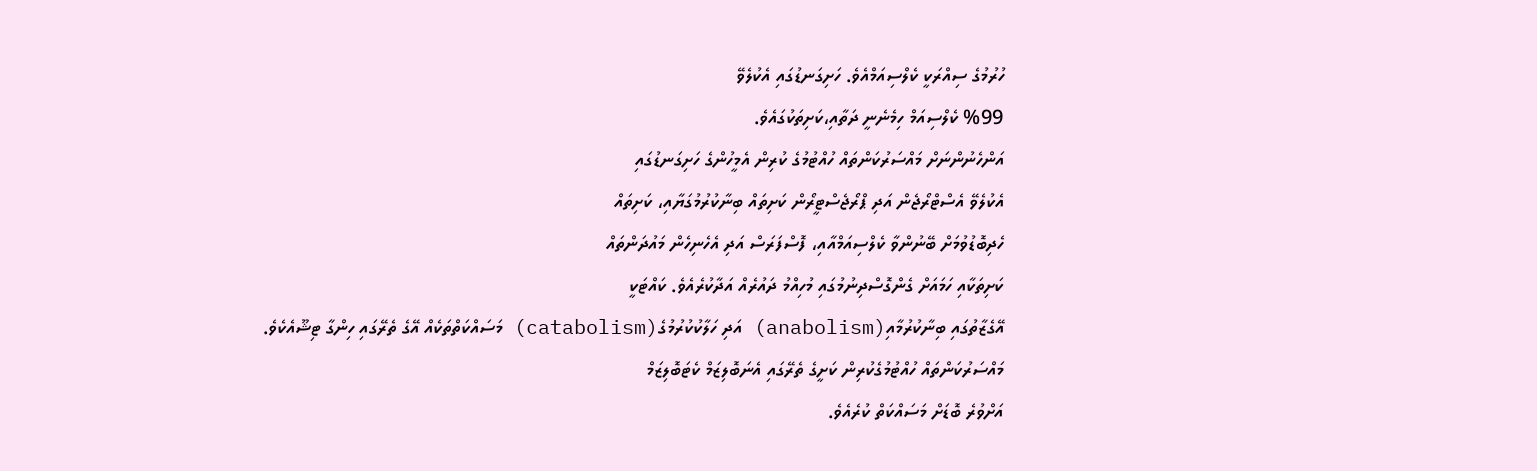ހުރުމުގެ ސިއްރަކީ ކެލްސިއަމްއެވެ. ހަށިގަނޑުގައި އެކުލެވޭ
%99 ކެލްސިއަމް ހިމެނެނީ ދަތާއި،ކަށިތަކުގައެވެ.
އަންހެނުންނަށް މައްސަރުކަންތައް ހުއްޓުމުގެ ކުރިން އެމީހުންގެ ހަށިގަނޑުގައި
އެކުލެވޭ އެސްޓްރޯޖެން އަދި ޕްރޯޖެސްޓީރޯން ކަށިތައް ބިނާކުރުމުގަޔާއި، ކަށިތައް
ހެދިބޮޑުވުމަށް ބޭނުންވާ ކެލްސިއަމްއާއި، ފޮސްފަރަސް އަދި އެހެނިހެން މައުދަންތައް
ކަށިތަކާއި ހަމައަށް ގެންގޮސްދިނުމުގައި މުހިއްމު ދައުރެއް އަދާކުރެއެވެ. ކައްޓަކީ
އޭގެޒާތުގައި ބިނާކުރުމާއި(anabolism) އަދި ހަލާކުކުރުމުގެ(catabolism) މަސައްކަތްތަކެއް އޭގެ ތެރޭގައި ހިންގާ ޓިޝޫއެކެވެ.
މައްސަރުކަންތައް ހުއްޓުމުގެކުރިން ކަށީގެ ތެރޭގައި އެނަބޮލިޒަމް ކެޓަބޮލިޒަމް
އަށްވުރެ ބޮޑަށް މަސައްކަތް ކުރެއެވެ.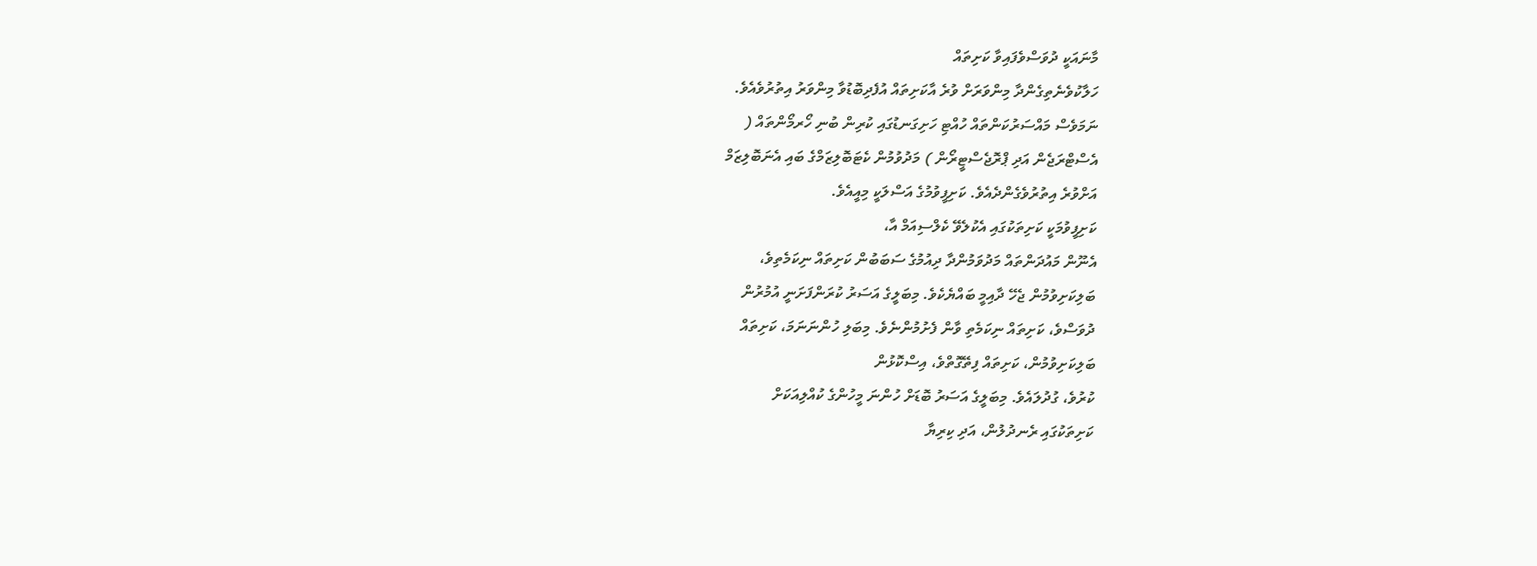މާނައަކީ ދުވަސްވެފައިވާ ކަށިތައް
ހަލާކުވެނެތިގެންދާ މިންވަރަށް ވުރެ އާކަށިތައް އުފެދިބޮޑުވާ މިންވަރު އިތުރުވެއެވެ.
ނަމަވެސް މައްސަރުކަންތައް ހުއްޓި ހަށިގަނޑުގައި ކުރިން ބުނި ހޯރމޯންތައް (
އެސްޓްރަޖެން އަދި ޕްރޮޖެސްޓީރޯން ) މަދުވުމުން ކެޓަބޮލިޒަމްގެ ބައި އެނަބޮލިޒަމް
އަށްވުރެ އިތުރުވެގެންދެއެވެ. ކަށިފީވުމުގެ އަސްލަކީ މިއީއެވެ.
ކަށިފީވުމަކީ ކަށިތަކުގައި އެކުލެވޭ ކެލްސިއަމް އާ،
އެނޫން މައުދަންތައް މަދުވަމުންދާ ދިއުމުގެ ސަބަބުން ކަށިތައް ނިކަމެތިވެ،
ބަލިކަށިވުމުން ޖެހޭ ދާއިމީ ބައްޔެކެވެ. މިބަލީގެ އަސަރު ކުރަންފަށަނީ އުމުރުން
ދުވަސްވެ، ކަށިތައް ނިކަމެތި ވާން ފެށުމުންނެވެ. މިބަލި ހުންނަނަމަ، ކަށިތައް
ބަލިކަށިވުމުން، ކަށިތައް ފިތޭގޮތްވެ، އިސްކޮޅުން
ކުރުވެ، ގުދުލައެވެ. މިބަލީގެ އަސަރު ބޮޑަށް ހުންނަ މީހުންގެ ކުއްލިއަކަށް
ކަށިތަކުގައި ރެނދުލުން، އަދި ކިރިޔާ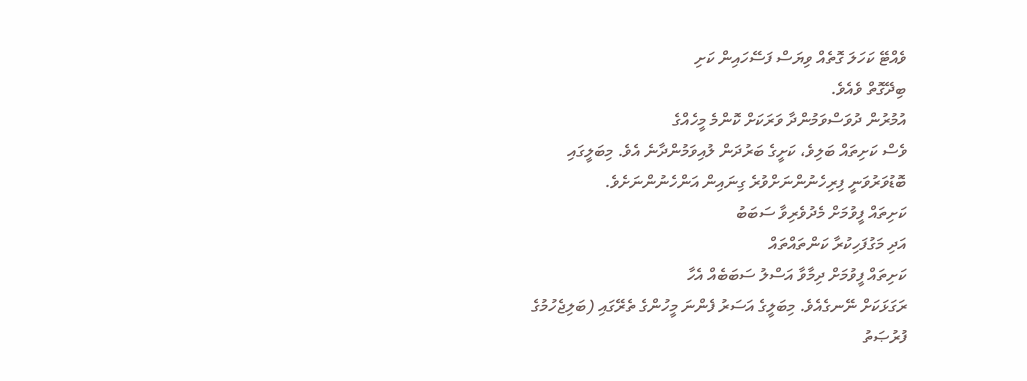ވެއްޓޭ ކަހަލަ ގޮތެއް ވިޔަސް ފަސޭހައިން ކަށި
ބިދޭގޮތް ވެއެވެ.
އުމުރުން ދުވަސްވަމުންދާ ވަރަކަށް ކޮންމެ މީހެއްގެ
ވެސް ކަށިތައް ބަލިވެ، ކަށީގެ ބަރުދަން ލުއިވަމުންދާނެ އެވެ. މިބަލީގައި
ބޮޑުވަރުވަނީ ފިރިހެނުންނަށްވުރެ ގިނައިން އަންހެނުންނަށެވެ.
ކަށިތައް ފީވުމަށް މެދުވެރިވާ ސަބަބު
އަދި މަގުފަހިކުރާ ކަންތައްތައް
ކަށިތައް ފީވުމަށް ދިމާވާ އަސްލު ސަބަބެއް އެހާ
ރަގަޅަކަށް ނޭނގެއެވެ. މިބަލީގެ އަސަރު ފެންނަ މީހުންގެ ތެރޭގައި (ބަލިޖެހުމުގެ
ފުރުޞަތު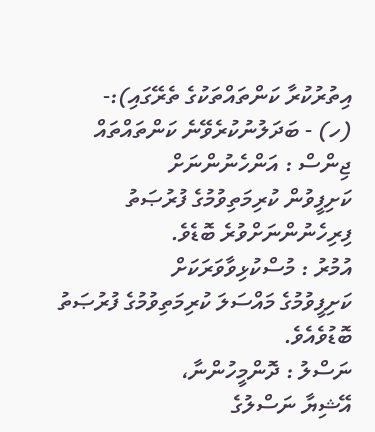އިތުރުކުރާ ކަންތައްތަކުގެ ތެރޭގައި):-
(ހ) - ބަދަލުނުކުރެވޭނެ ކަންތައްތައް
ޖިންސް : އަންހެނުންނަށް
ކަށިފީވުން ކުރިމަތިވުމުގެ ފުރުޞަތު ފިރިހެނުންނަށްވުރެ ބޮޑެވެ.
އުމުރު : މުސްކުޅިވާވަރަކަށް
ކަށިފީވުމުގެ މައްސަލަ ކުރިމަތިވުމުގެ ފުރުޞަތު ބޮޑުވެއެވެ.
ނަސްލު : ދޮންމީހުންނާ،
އޭޝިޔާ ނަސްލުގެ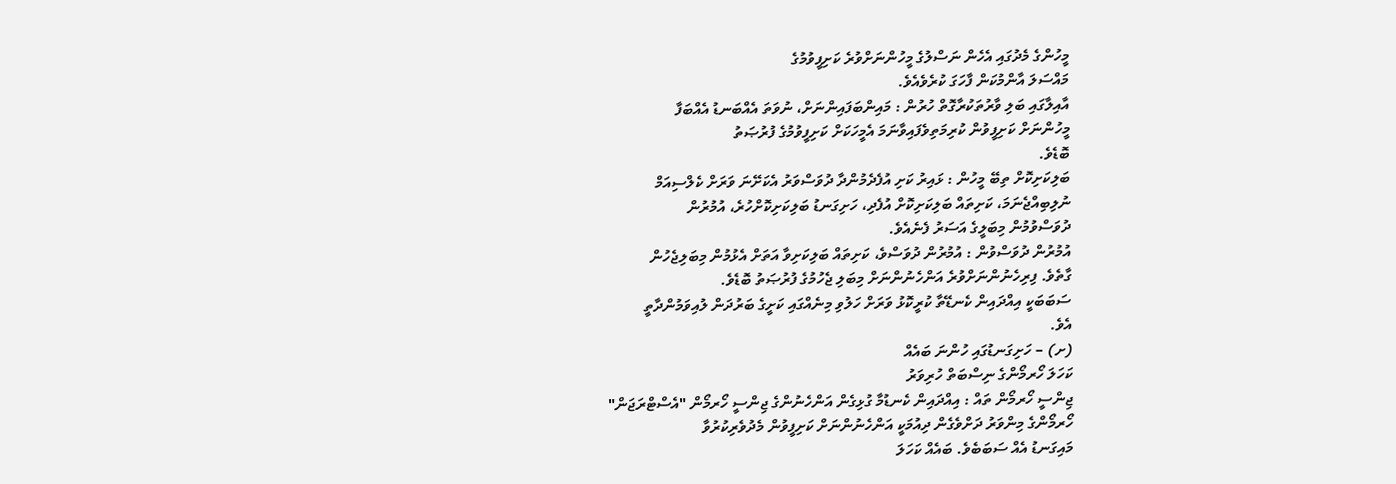މީހުންގެ މެދުގައި އެހެން ނަސްލުގެ މީހުންނަށްވުރެ ކަށިފީވުމުގެ
މައްސަލަ އާންމުކަން ފާހަގަ ކުރެވެއެވެ.
އާއިލާގައި ބަލި ވާރުތަކުރާގޮތް ހުރުން : މައިންބަފައިންނަށް، ނުވަތަ އެއްބަނޑު އެއްބަފާ
މީހުންނަށް ކަށިފީވުން ކުރިމަތިވެފައިވާނަމަ އެމީހަކަށް ކަށިފީވުމުގެ ފުރުޞަތު
ބޮޑެވެ.
ބަލިކަށިކޮށް ތިބޭ މީހުން : ޅައިރު ކަށި އުފެދެމުންދާ ދުވަސްވަރު އެކަށޭނަ ވަރަށް ކެލްސިއަމް
ނުލިބިއްޖެނަމަ، ކަށިތައް ބަލިކަށިކޮށް އުފެދި، ހަށިގަނޑު ބަލިކަށިކޮށްހުރެ، އުމުރުން
ދުވަސްވުމުން މިބަލީގެ އަސަރު ފެނެއެވެ.
އުމުރުން ދުވަސްވުން : އުމުރުން ދުވަސްވެ، ކަށިތައް ބަލިކަށިވާ އަތަށް އެޅުމުން މިބަލިޖެހުން
ގާތެވެ. ފިރިހެނުންނަށްވުރެ އަންހެނުންނަށް މިބަލި ޖެހުމުގެ ފުރުޞަތު ބޮޑެވެ.
ސަބަބަކީ އިއްދައިން ކެނޑޭތާ ކުރީކޮޅު ވަރަށް ހަލުވި މިނެއްގައި ކަށީގެ ބަރުދަން ލުއިވަމުންދާތީ
އެވެ.
(ށ) – ހަށިގަނޑުގައި ހުންނަ ބައެއް
ކަހަލަ ހޯރމޯންގެ ނިސްބަތް ހުރިވަރު
ޖިންސީ ހޯރމޯން ތައް : އިއްދައިން ކެނޑުމާ ގުޅިގެން އަންހެނުންގެ ޖިންސީ ހޯރމޯން "އެސްޓްރަޖަން"
ހޯރމޯންގެ މިންވަރު ދަށްވެގެން ދިއުމަކީ އަންހެނުންނަށް ކަށިފީވުން މެދުވެރިކުރުވާ
މައިގަނޑު އެއް ސަބަބެވެ. ބައެއް ކަހަލަ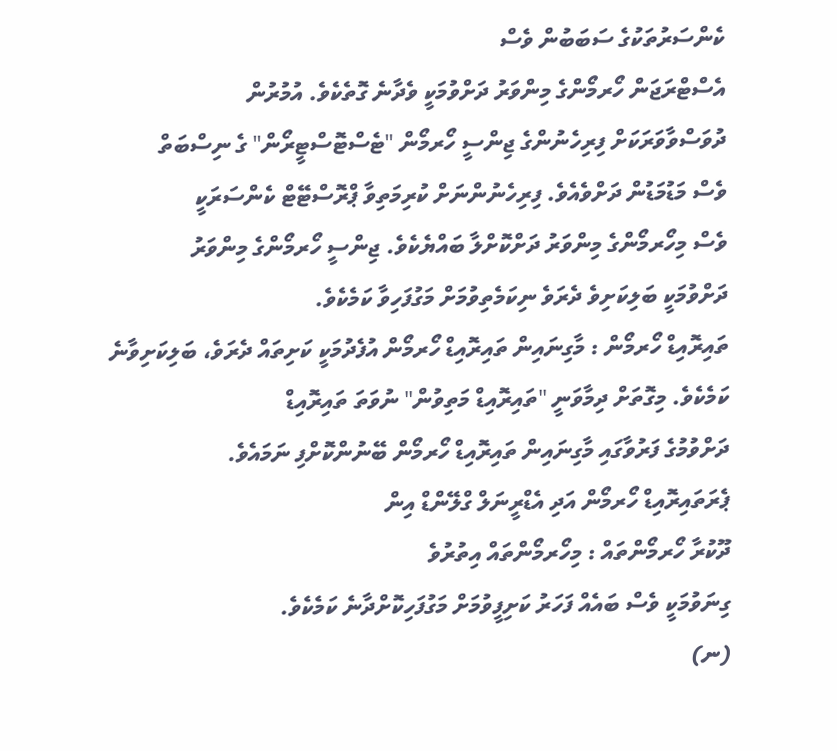ކެންސަރުތަކުގެ ސަބަބުން ވެސް
އެސްޓްރަޖަން ހޯރމޯންގެ މިންވަރު ދަށްވުމަކީ ވެދާނެ ގޮތެކެވެ. އުމުރުން
ދުވަސްވާވަރަކަށް ފިރިހެނުންގެ ޖިންސީ ހޯރމޯން "ޓެސްޓޮސްޓީރޯން" ގެ ނިސްބަތް
ވެސް މަޑުމަޑުން ދަށްވެއެވެ. ފިރިހެނުންނަށް ކުރިމަތިވާ ޕްރޮސްޓޭޓް ކެންސަރަކީ
ވެސް މިހޯރމޯންގެ މިންވަރު ދަށްކޮށްލާ ބައްޔެކެވެ. ޖިންސީ ހޯރމޯންގެ މިންވަރު
ދަށްވުމަކީ ބަލިކަށިވެ ދެރަވެ ނިކަމެތިވުމަށް މަގުފަހިވާ ކަމެކެވެ.
ތައިރޮއިޑް ހޯރމޯން : މާގިނައިން ތައިރޮއިޑް ހޯރމޯން އުފެދުމަކީ ކަށިތައް ދެރަވެ، ބަލިކަށިވާނެ
ކަމެކެވެ. މިގޮތަށް ދިމާވަނީ "ތައިރޮއިޑް މަތިވުން" ނުވަތަ ތައިރޮއިޑް
ދަށްވުމުގެ ފަރުވާގައި މާގިނައިން ތައިރޮއިޑް ހޯރމޯން ބޭނުންކޮށްފި ނަމައެވެ.
ޕެރަތައިރޮއިޑް ހޯރމޯން އަދި އެޑްރީނަލް ގްލޭންޑް އިން
ދޫކުރާ ހޯރމޯންތައް : މިހޯރމޯންތައް އިތުރުވެ
ގިނަވުމަކީ ވެސް ބައެއް ފަހަރު ކަށިފީވުމަށް މަގުފަހިކޮށްދާނެ ކަމެކެވެ.
(ނ)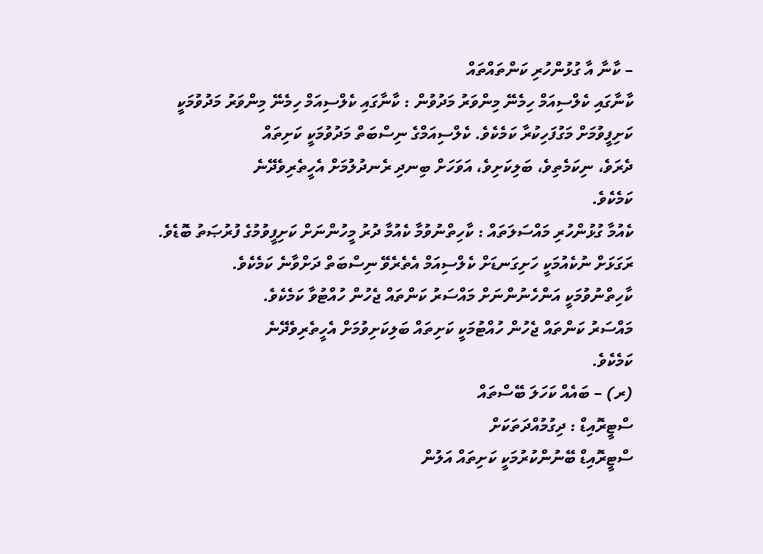– ކާނާ އާ ގުޅުންހުރި ކަންތައްތައް
ކާނާގައި ކެލްސިއަމް ހިމެނޭ މިންވަރު މަދުވުން : ކާނާގައި ކެލްސިއަމް ހިމެނޭ މިންވަރު މަދުވުމަކީ
ކަށިފީވުމަށް މަގުފަހިކުރާ ކަމެކެވެ. ކެލްސިއަމްގެ ނިސްބަތް މަދުވުމަކީ ކަށިތައް
ދެރަވެ، ނިކަމެތިވެ، ބަލިކަށިވެ، އަވަހަށް ބިނދި ރެނދުލުމަށް އެހީތެރިވެދޭނެ
ކަމެކެވެ.
ކެއުމާ ގުޅުންހުރި މައްސަލަތައް : ކާހިތްނުވުމާ ކެއުމާ ދުރު މީހުންނަށް ކަށިފީވުމުގެ ފުރުޞަތު ބޮޑެވެ.
ރަގަޅަށް ނުކެއުމަކީ ހަށިގަނޑަށް ކެލްސިއަމް އެތެރެވޭ ނިސްބަތް ދަށްވާނެ ކަމެކެވެ.
ކާހިތްނުވުމަކީ އަންހެނުންނަށް މައްސަރު ކަންތައް ޖެހުން ހުއްޓުވާ ކަމެކެވެ.
މައްސަރު ކަންތައް ޖެހުން ހުއްޓުމަކީ ކަށިތައް ބަލިކަށިވުމަށް އެހީތެރިވެދޭނެ
ކަމެކެވެ.
(ރ) – ބައެއް ކަހަލަ ބޭސްތައް
ސްޓީރޮއިޑް : ދިގުމުއްދަތަކަށް
ސްޓީރޮއިޑް ބޭނުންކުރުމަކީ ކަށިތައް އަލުން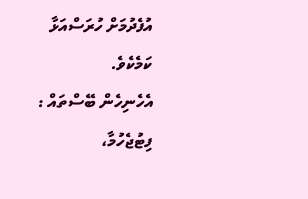އުފެދުމަށް ހުރަސްއަޅާ ކަމެކެވެ.
އެހެނިހެން ބޭސްތައް : ފިޓުޖެހުމާ،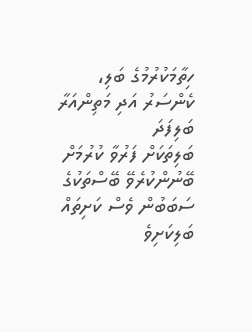ހިތާމަކުރުމުގެ ބަލި، ކެންސަރު އަދި މަތިންއަރާ ބަލިފަދަ
ބަލިތަކަށް ފަރުވާ ކުރުމަށް ބޭނުންކުރެވޭ ބޭސްތަކުގެ ސަބަބުން ވެސް ކަށިތައް
ބަލިކަށިވެ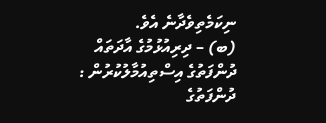ނިކަމެތިވެދާނެ އެވެ.
(ބ) – ދިރިއުޅުމުގެ އާދަތައް
ދުންފަތުގެ އިސްތިއުމާލުކުރުން : ދުންފަތުގެ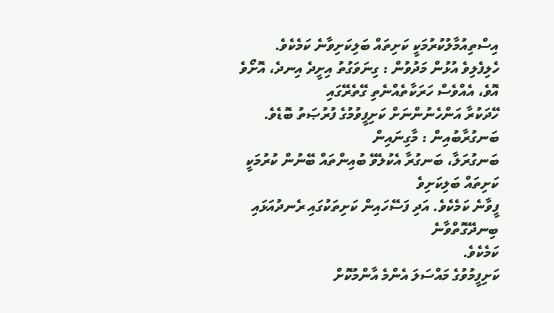އިސްތިއުމާލުކުރުމަކީ ކަށިތައް ބަލިކަށިވާނެ ކަމެކެވެ.
ހެލިފެލިވެ އުޅުން މަދުވުން : ގިނަވަގުތު އިށީދެ އިނދެ، އޮށޯވެ އޮވެ، އެއްވެސް ހަރަކާތެއްނެތި ގޭތެރޭގައި
ހޭދަކުރާ އަންހެނުންނަށް ކަށިފީވުމުގެ ފުރުޞަތު ބޮޑެވެ.
ބަނގުރާބުއިން : މާގިނައިން
ބަނގުރަލާ، ބަނގުރާ އެކުލެވޭ ބުއިންތައް ބޭނުން ކުރުމަކީ ކަށިތައް ބަލިކަށިވެ
ފީވާނެ ކަމެކެވެ. އަދި ފަސޭހައިން ކަށިތަކުގައި ރެނދުއަޅައި ބިނދޭގޮތްވާނެ
ކަމެކެވެ.
ކަށިފީމުވުގެ މައްސަލަ އެންމެ އާންމުކޮށް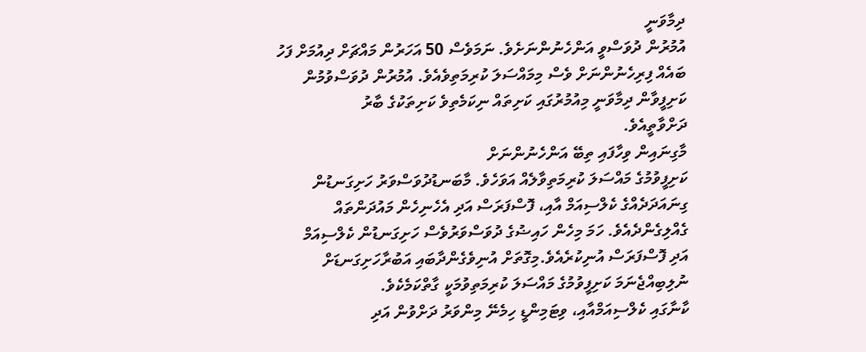ދިމާވަނީ
އުމުރުން ދުވަސްވީ އަންހެނުންނަށެވެ. ނަމަވެސް 50 އަހަރުން މައްޗަށް ދިއުމަށް ފަހު
ބައެއް ފިރިހެނުންނަށް ވެސް މިމައްސަލަ ކުރިމަތިވެއެވެ. އުމުރުން ދުވަސްވުމުން
ކަށިފީވާން ދިމާވަނީ މިއުމުރުގައި ކަށިތައް ނިކަމެތިވެ ކަށިތަކުގެ ބާރު
ދަށްވާތީއެވެ.
މާގިނައިން ވިހާފައި ތިބޭ އަންހެނުންނަށް
ކަށިފީވުމުގެ މައްސަލަ ކުރިމަތިވާލެއް އަވަހެވެ. މާބަނޑުދުވަސްވަރު ހަށިގަނޑުން
ގިނައަދަދެއްގެ ކެލްސިއަމް އާއި، ފޮސްފަރަސް އަދި އެހެނިހެން މައުދަންތައް
ގެއްލިގެންދެއެވެ. ހަމަ މިހެން ހައިޟުގެ ދުވަސްވަރުވެސް ހަށިގަނޑުން ކެލްސިއަމް
އަދި ފޮސްފަރަސް އުނިކުރެއެވެ.މިގޮތަށް އުނިވެގެންދާބައި އަބުރާހަށިގަނޑަށް
ނުލިބިއްޖެނަމަ ކަށިފީވުމުގެ މައްސަލަ ކުރިމަތިވުމަކީ ގާތްކަމެކެވެ.
ކާނާގައި ކެލްސިއަމްއާއި، ވިޓަމިންޑީ ހިމެނޭ މިންވަރު ދަށްވުން އަދި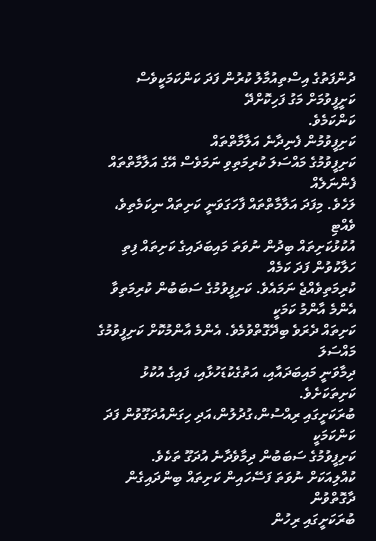ދުންފަތުގެ އިސްތިއުމާލު ކުރުން ފަދަ ކަންކަމަކީވެސް ކަށީފީވުމަށް މަގު ފަހިކޮށްދޭ
ކަންކަމެވެ.
ކަށިފީވުމުން ފެނިދާނެ އަލާމާތްތައް
ކަށިފީވުމުގެ މައްސަލަ ކުރިމަތިވި ނަމަވެސް އޭގެ އަލާމާތްތައް ފެންނަލެއް
ލަހެވެ. މިފަދަ އަލާމާތްތައް ފާހަގަވަނީ ކަށިތައް ނިކަމެތިވެ، ވެއްޓި
އުކުޅުކަށިތައް ބިދުން ނުވަތަ މައިބަދައިގެ ކަށިތައް ފިތި ހަލާކުވުން ފަދަ ކަމެއް
ކުރިމަތިވެއްޖެ ނަމައެވެ. ކަށިފީވުމުގެ ސަބަބުން ކުރިމަތިވާ އެންމެ އާންމު ކަމަކީ
ކަށިތައް ދެރަވެ ބިދޭގޮތްވުމެވެ. އެންމެ އާންމުކޮށް ކަށިފީވުމުގެ މައްސަލަ
ދިމާވަނީ މައިބަދައާއި، އަތުގެކުޑަހުޅާއި، ފައިގެ އުކުޅު ކަށިތަކަށެވެ.
ބުރަކަށީގައި ރިއްސުން،ގުދުލުން،އަދި ހިގަންއުދަގޫވުން ފަދަ ކަންކަމަކީ
ކަށިފީވުމުގެ ސަބަބުން ދިމާވެދާނެ އުދަގޫ ތަކެވެ.
ކުއްލިއަކަށް ނުވަތަ ފަސޭހައިން ކަށިތައް ބިންދައިގެން ދާގޮތްވުން
ބުރަކަށީގައި ރިހުން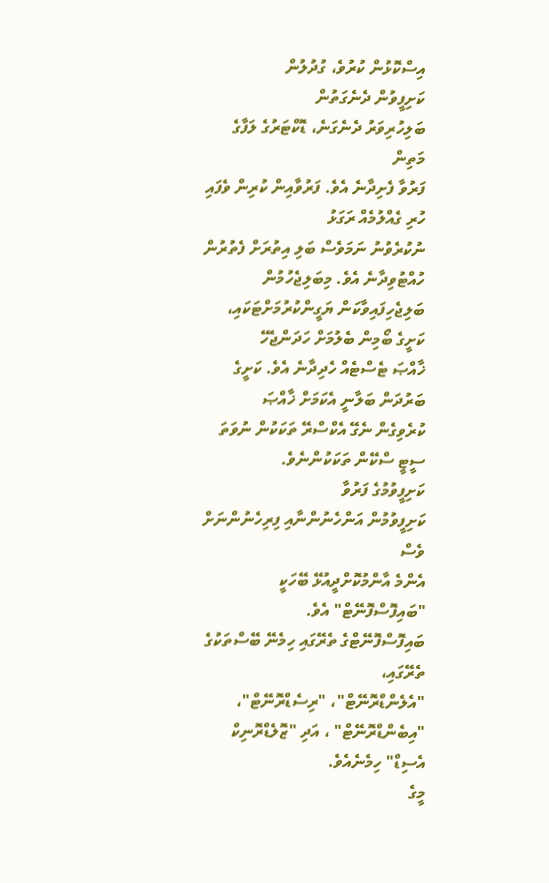އިސްކޮޅުން ކުރުވެ، ގުދުލުން
ކަށިފީވުން ދެނެގަތުން
ބަލިހުރިވަރު ދެނެގަނެ، ޑޮކްޓަރުގެ ލަފާގެ މަތިން
ފަރުވާ ފެށިދާނެ އެވެ. ފަރުވާއިން ކުރިން ވެފައި ހުރި ގެއްލުމެއް ރަގަޅު
ނުކުރެވުނު ނަމަވެސް ބަލި އިތުރަށް ފެތުރުން ހުއްޓުވިދާނެ އެވެ. މިބަލިޖެހުމުން
ބަލިޖެހިފައިވާކަން ޔަގީންކުރުމަށްޓަކައި، ކަށީގެ ބޯމިން ބެލުމަށް ހަދަންޖެހޭ
ޚާއްޞަ ޓެސްޓެއް ހެދިދާނެ އެވެ. ކަށީގެ ބަރުދަން ބަލާނީ އެކަމަށް ޚާއްޞަ
ކުރެވިގެން ނެގޭ އެކްސްރޭ ތަކަކުން ނުވަތަ ސީޓީ ސްކޭން ތަކަކުންނެވެ.
ކަށިފީވުމުގެ ފަރުވާ
ކަށިފީވުމުން އަންހެނުންނާއި ފިރިހެނުންނަށް ވެސް
އެންމެ އާންމުކޮށްދީއުޅޭ ބޭހަކީ "ބައިފޮސްފޮނޭޓް" އެވެ.
ބައިފޮސްފޮނޭޓްގެ ތެރޭގައި ހިމެނޭ ބޭސްތަކުގެ ތެރޭގައި،
"އެލެންޑްރޮނޭޓް"، "ރިސެޑްރޮނޭޓް"،
"އިބެންޑްރޮނޭޓް" ، އަދި "ޒޮލެޑްރޮނިކް އެސިޑް" ހިމެނެއެވެ.
މީގެ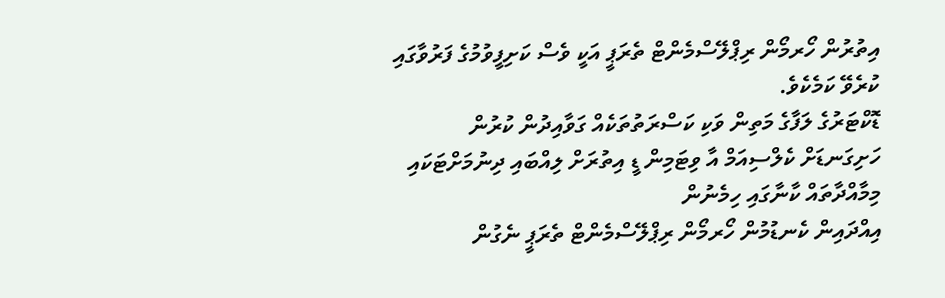އިތުރުން ހޯރމޯން ރިޕްލޭސްމެންޓް ތެރަޕީ އަކީ ވެސް ކަށިފީވުމުގެ ފަރުވާގައި
ކުރެވޭ ކަމެކެވެ.
ޑޮކްޓަރުގެ ލަފާގެ މަތިން ވަކި ކަސްރަތުތަކެއް ގަވާއިދުން ކުރުން
ހަށިގަނޑަށް ކެލްސިއަމް އާ ވިޓަމިން ޑީ އިތުރަށް ލިއްބައި ދިނުމަށްޓަކައި
މިމާއްދާތައް ކާނާގައި ހިމެނުން
އިއްދައިން ކެނޑުމުން ހޯރމޯން ރިޕްލޭސްމެންޓް ތެރަޕީ ނެގުން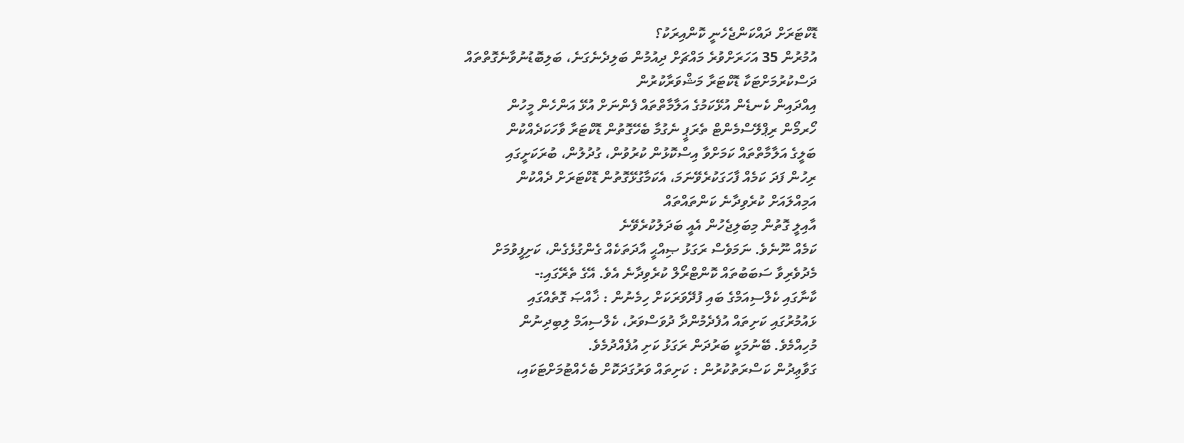ޑޮކްޓަރަށް ދައްކަންޖެހެނީ ކޮންއިރަކު؟
އުމުރުން 35 އަހަރަށްވުރެ މައްޗަށް ދިއުމުން ބަލިދެނެގަނެ، ބަލިބޮޑުނުވާނެގޮތްތައް
ދަސްކުރުމަށްޓަކާ ޑޮކްޓަރާ މަޝްވަރާކުރުން
އިއްދައިން ކެނޑެން އުޅޭކަމުގެ އަލާމާތްތައް ފެންނަށް އުޅޭ އަންހެން މީހުން
ހޯރމޯން ރިޕްލޭސްމެންޓް ތެރަޕީ ނެގުމާ ބެހޭގޮތުން ޑޮކްޓަރާ ވާހަކަދެއްކުން
ބަލީގެ އަލާމާތްތައް ކަމަށްވާ އިސްކޮޅުން ކުރުވުން، ގުދުލުން، ބުރަކަށީގައި
ރިހުން ފަދަ ކަމެއް ފާހަގަކުރެވޭނަމަ، އެކަމާގުޅޭގޮތުން ޑޮކްޓަރަށް ދެއްކުން
އަމިއްލައަށް ކުރެވިދާނެ ކަންތައްތައް
އާއިލީ ގޮތުން މިބަލިޖެހުން އެއީ ބަދަލުކުރެވޭނެ
ކަމެއް ނޫނެވެ. ނަމަވެސް ރަގަޅު ޞިއްޙީ އާދަތަކެއް ގެންގުޅެގެން، ކަށިފީވުމަށް
މެދުވެރިވާ ސަބަބުތައް ކޮންޓްރޯލް ކުރެވިދާނެ އެވެ. އޭގެ ތެރޭގައި:-
ކާނާގައި ކެލްސިއަމްގެ ބައި ފުދޭވަރަކަށް ހިމެނުން : ޚާއްޞަ ގޮތެއްގައި
ޅައުމުރުގައި ކަށިތައް އުފެދެމުންދާ ދުވަސްވަރު، ކެލްސިއަމް ލިބިދިނުން
މުހިއްމެވެ. ބޭނުމަކީ ބަރުދަން ރަގަޅު ކަށި އުފެއްދުމެވެ.
ގަވާޢިދުން ކަސްރަތުކުރުން : ކަށިތައް ވަރުގަދަކޮށް ބެހެއްޓުމަށްޓަކައި،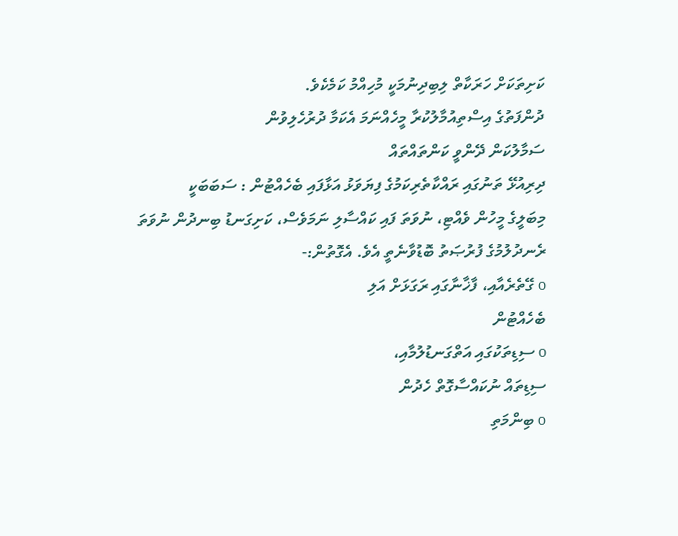ކަށިތަކަށް ހަރަކާތް ލިބިދިނުމަކީ މުހިއްމު ކަމެކެވެ.
ދުންފަތުގެ އިސްތިއުމާލުކުރާ މީހެއްނަމަ އެކަމާ ދުރުހެލިވުން
ސަމާލުކަން ދޭންވީ ކަންތައްތައް
ދިރިއުޅޭ ތަނުގައި ރައްކާތެރިކަމުގެ ފިޔަވަޅު އަޅާފައި ބެހެއްޓުން : ސަބަބަކީ
މިބަލީގެ މީހުން ވެއްޓި، ނުވަތަ ފައި ކައްސާލި ނަމަވެސް، ކަށިގަނޑު ބިނދުން ނުވަތަ
ރެނދުލުމުގެ ފުރުޞަތު ބޮޑުވާނެތީ އެވެ. އެގޮތުން:-
o ގޭތެރެއާއި، ފާޚާނާގައި ރަގަޅަށް އަލި
ބެހެއްޓުން
o ސިޑިތަކުގައި އަތްގަނޑުލުމާއި،
ސިޑިތައް ނުކައްސާގޮތް ހެދުން
o ބިންމަތި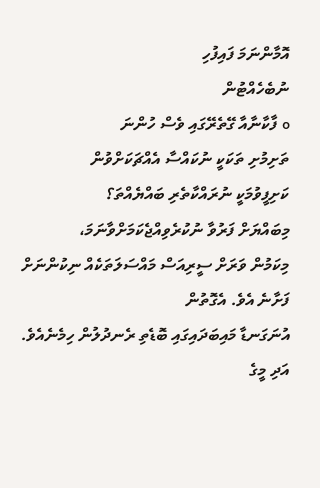އޮމާންނަމަ ފައިފުހި
ނުބެހެއްޓުން
o ފާކާނާއާ ގޭތެރޭގައި ވެސް ހުންނަ
ތަށިމުށި ތަކަކީ ނުކައްސާ އެއްޗަކަށްވުން
ކަށިފީވުމަކީ ނުރައްކާތެރި ބައްޔެއްތަ؟
މިބައްޔަށް ފަރުވާ ނުކުރެވިއްޖެކަމަށްވާނަމަ،
މިކަމުން ވަރަށް ސީރިއަސް މައްސަލަތަކެއް ނިކުންނަށް ފަށާނެ އެވެ. އެގޮތުން
އުނަގަނޑާ މައިބަދައިގައި ބޮޑެތި ރެނދުލުން ހިމެނެއެވެ. އަދި މީގެ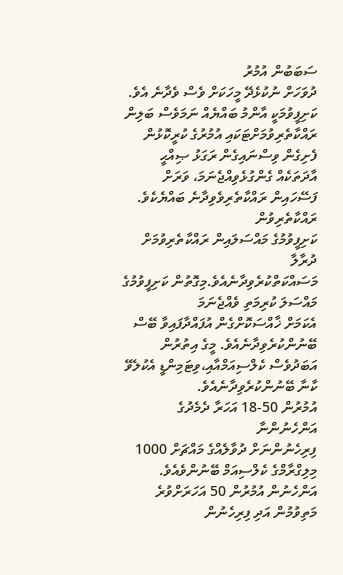ސަބަބުން އުމުރު
ދުވަހަށް ނުކުޅެދޭ މީހަކަށް ވެސް ވެދާނެ އެވެ.
ކަށިފީވުމަކީ އާންމު ބައްޔެއް ނަމަވެސް ބަލިން
ރައްކާތެރިވުމަށްޓަކައި އުމުރުގެ ކުރީކޮޅުން ފެށިގެން ވިސްނައިގެން ރަގަޅު ޞިއްޙީ
އާދަތަކެއް ގެންގުޅެވިއްޖެނަމަ، ވަރަށް ފަސޭހައިން ރައްކާތެރިވެވިދާނެ ބައްޔެކެވެ.
ރައްކާތެރިވުން
ކަށިފީވުމުގެ މައްސަލައިން ރައްކާތެރިވުމަށް ދުރާލާ
މަސައްކަތްކުރެވިދާނެއެވެ.މިގޮތުން ކަށިފީވުމުގެ މައްސަލަ ކުރިމަތި ވެއްޖެނަމަ
އެކަމަށް ޚާއްސަކޮށްގެން އުފައްދާފައިވާ ބޭސް ބޭނުންކުރެވިދާނެއެވެ. މީގެ އިތުރުން
އަބަދުވެސް ކެލްސިއަމްއާއި،ވިޓަމިންޑީ އެކުލެވޭ ކާނާ ބޭނުންކުރެވިދާނެއެވެ.
އުމުރުން 50-18 އަހަރާ ދެމެދުގެ އަންހެނުންނާ
ފިރިހެނުންނަށް ދުވާލެއްގެ މައްޗަށް 1000 މިލިގްރާމްގެ ކެލްސިއަމް ބޭނުންވެއެވެ.
އަންހެނުން އުމުރުން 50 އަހަރަށްވުރެ މަތިވުމުން އަދި ފިރިހެނުން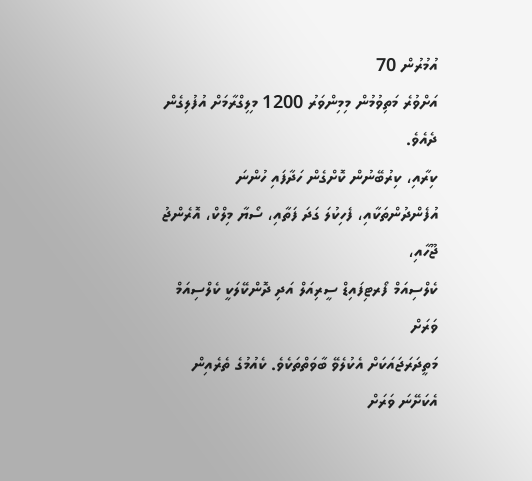އުމުރުން 70
އަށްވުރެ މަތިވުމުން މިމިންވަރު 1200 މިލިގްރާމަށް އުފުލިގެން ދެއެވެ.
ކިރާއި، ކިރުބޭނުން ކޮށްގެން ހަދާފައި ހުންނަ
އުފެންދުންތަކާއި، ފެހިކުލަ ގަދަ ފަތާއި، ސޯޔާ މިލްކް، އޮރެންޖު ޖޫހާއި،
ކެލްސިއަމް ފޯރޓިފައިޑް ސީރިއަލް އަދި ދޮންކޭލަކީ ކެލްސިއަމް ވަރަށް
މަތީދަރަޖައަކަށް އެކުލެވޭ ބާވަތްތަކެވެ. ކެއުމުގެ ތެރެއިން އެކަށޭނަ ވަރަށް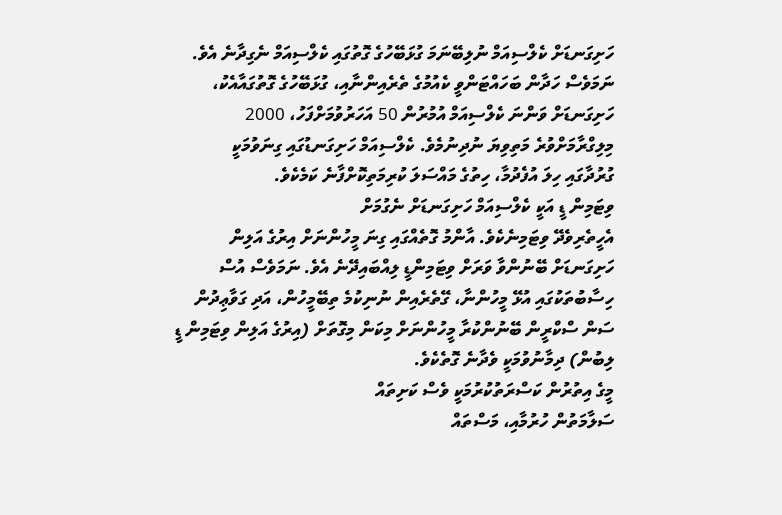ހަށިގަނޑަށް ކެލްސިއަމް ނުލިބޭނަމަ ގުޅަބޭހުގެ ގޮތުގައި ކެލްސިއަމް ނެގިދާނެ އެވެ.
ނަމަވެސް ހަދާން ބަހައްޓަންވީ ކެއުމުގެ ތެރެއިންނާއި، ގުޅަބޭހުގެ ގޮތުގައާއެކު،
ހަށިގަނޑަށް ވަންނަ ކެލްސިއަމް އުމުރުން 50 އަހަރުވުމަށްފަހު، 2000
މިލިގްރާމަށްވުރެ މަތިވިޔަ ނުދިނުމެވެ. ކެލްސިއަމް ހަށިގަނޑުގައި ގިނަވުމަކީ
ގުރުދާގައި ހިލަ އުފެދުމާ، ހިތުގެ މައްސަލަ ކުރިމަތިކޮށްފާނެ ކަމެކެވެ.
ވިޓަމިން ޑީ އަކީ ކެލްސިއަމް ހަށިގަނޑަށް ނެގުމަށް
އެހީތެރިވެދޭ ވިޓަމިނެކެވެ. އާންމު ގޮތެއްގައި ގިނަ މީހުންނަށް އިރުގެ އަލިން
ހަށިގަނޑަށް ބޭނުންވާ ވަރަށް ވިޓަމިންޑީ ލިއްބައިދޭނެ އެވެ. ނަމަވެސް އުސް
ހިސާބުތަކުގައި އުޅޭ މީހުންނާ، ގޭތެރެއިން ނުނިކުމެ ތިބޭމީހުން، އަދި ގަވާޢިދުން
ސަން ސްކްރީން ބޭނުންކުރާ މީހުންނަށް މިކަން މިގޮތަށް (އިރުގެ އަލިން ވިޓަމިން ޑީ
ލިބުން) ދިމާނުވުމަކީ ވެދާނެ ގޮތެކެވެ.
މީގެ އިތުރުން ކަސްރަތުކުރުމަކީ ވެސް ކަށިތައް
ސަލާމަތުން ހުރުމާއި، މަސްތައް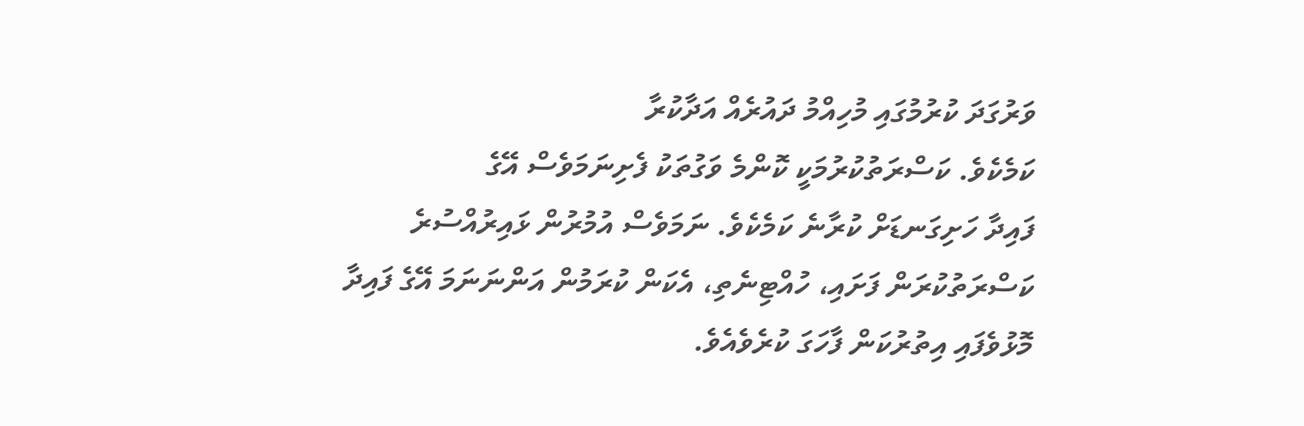ވަރުގަދަ ކުރުމުގައި މުހިއްމު ދައުރެއް އަދާކުރާ
ކަމެކެވެ. ކަސްރަތުކުރުމަކީ ކޮންމެ ވަގުތަކު ފެށިނަމަވެސް އޭގެ
ފައިދާ ހަށިގަނޑަށް ކުރާނެ ކަމެކެވެ. ނަމަވެސް އުމުރުން ޅައިރުއްސުރެ
ކަސްރަތުކުރަން ފަށައި، ހުއްޓިނެތި، އެކަން ކުރަމުން އަންނަނަމަ އޭގެ ފައިދާ
މޮޅުވެފައި އިތުރުކަން ފާހަގަ ކުރެވެއެވެ.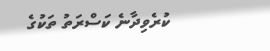ކުރެވިދާނެ ކަސްރަތު ތަކުގެ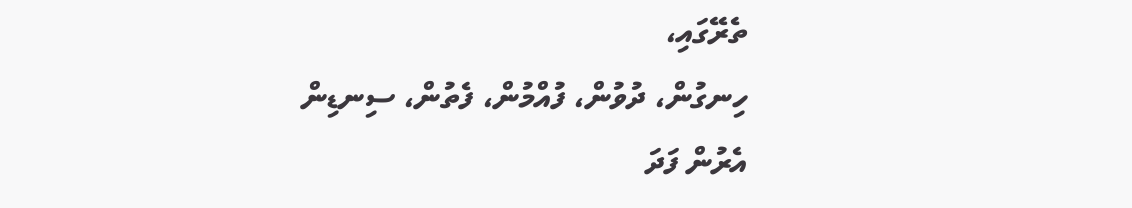ތެރޭގައި،
ހިނގުން، ދުވުން، ފުއްމުން، ފެތުން، ސިނޑިން އެރުން ފަދަ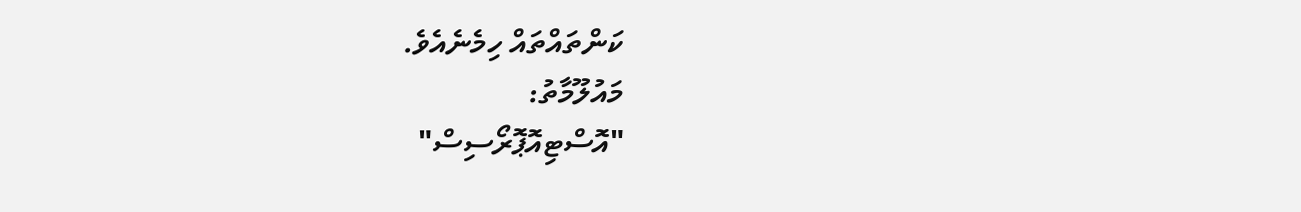ކަންތައްތައް ހިމެނެއެވެ.
މައުލޫމާތު:
"އޮސްޓިއޮޕޮރޯސިސް"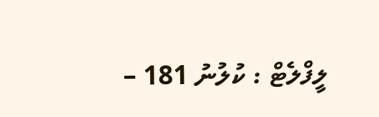ލީފްލެޓް : ކުލުނު 181 –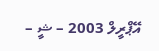އޭޕްރީލް 2003 – ޝީ –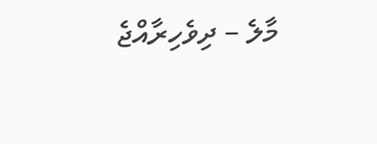މާލެ – ދިވެހިރާއްޖެ